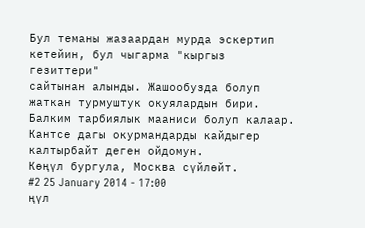Бул теманы жазаардан мурда эскертип кетейин, бул чыгарма "кыргыз гезиттери"
сайтынан алынды. Жашообузда болуп жаткан турмуштук окуялардын бири. Балким тарбиялык мааниси болуп калаар. Кантсе дагы окурмандарды кайдыгер калтырбайт деген ойдомун.
Көңүл бургула, Москва сүйлөйт.
#2 25 January 2014 - 17:00
ңүл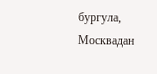бургула, Москвадан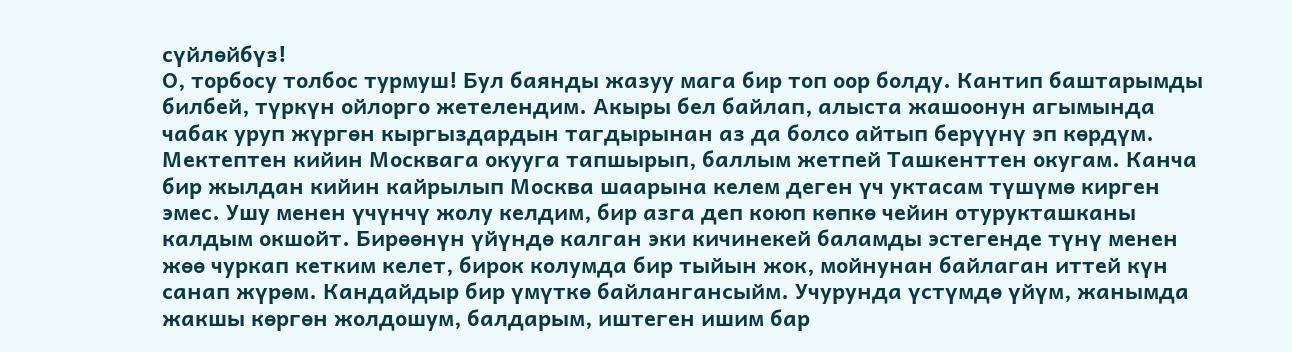сүйлөйбүз!
О, торбосу толбос турмуш! Бул баянды жазуу мага бир топ оор болду. Кантип баштарымды билбей, түркүн ойлорго жетелендим. Акыры бел байлап, алыста жашоонун агымында чабак уруп жүргөн кыргыздардын тагдырынан аз да болсо айтып берүүнү эп көрдүм.
Мектептен кийин Москвага окууга тапшырып, баллым жетпей Ташкенттен окугам. Канча бир жылдан кийин кайрылып Москва шаарына келем деген үч уктасам түшүмө кирген эмес. Ушу менен үчүнчү жолу келдим, бир азга деп коюп көпкө чейин отурукташканы калдым окшойт. Бирөөнүн үйүндө калган эки кичинекей баламды эстегенде түнү менен жөө чуркап кетким келет, бирок колумда бир тыйын жок, мойнунан байлаган иттей күн санап жүрөм. Кандайдыр бир үмүткө байлангансыйм. Учурунда үстүмдө үйүм, жанымда жакшы көргөн жолдошум, балдарым, иштеген ишим бар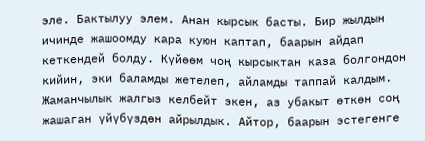эле. Бактылуу элем. Анан кырсык басты. Бир жылдын ичинде жашоомду кара куюн каптап, баарын айдап кеткендей болду. Күйөөм чоң кырсыктан каза болгондон кийин, эки баламды жетелеп, айламды таппай калдым. Жаманчылык жалгыз келбейт экен, аз убакыт өткөн соң жашаган үйүбүздөн айрылдык. Айтор, баарын эстегенге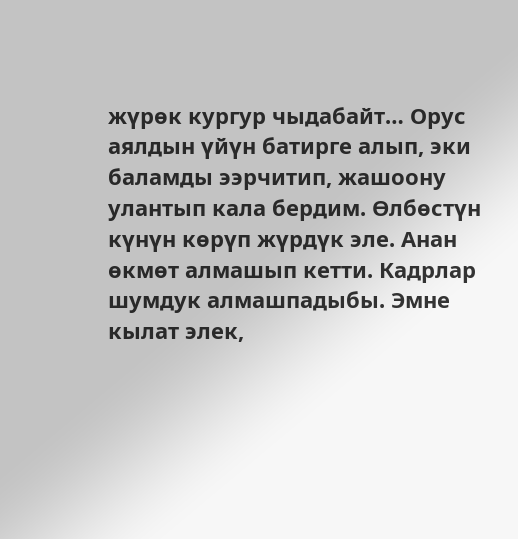жүрөк кургур чыдабайт… Орус аялдын үйүн батирге алып, эки баламды ээрчитип, жашоону улантып кала бердим. Өлбөстүн күнүн көрүп жүрдүк эле. Анан өкмөт алмашып кетти. Кадрлар шумдук алмашпадыбы. Эмне кылат элек,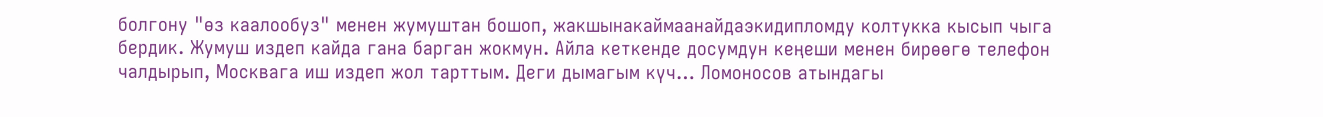болгону "өз каалообуз" менен жумуштан бошоп, жакшынакаймаанайдаэкидипломду колтукка кысып чыга бердик. Жумуш издеп кайда гана барган жокмун. Айла кеткенде досумдун кеңеши менен бирөөгө телефон чалдырып, Москвага иш издеп жол тарттым. Деги дымагым күч… Ломоносов атындагы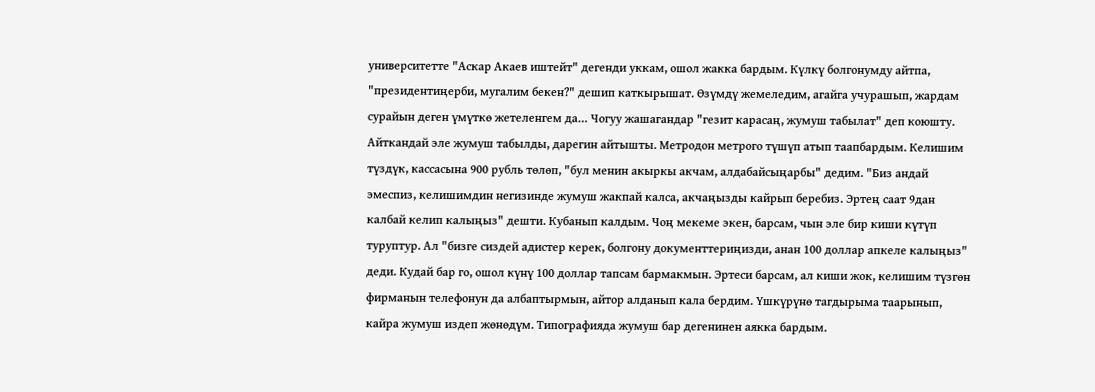университетте "Аскар Акаев иштейт" дегенди уккам, ошол жакка бардым. Күлкү болгонумду айтпа, "президентиңерби, мугалим бекен?" дешип каткырышат. Өзүмдү жемеледим, агайга учурашып, жардам сурайын деген үмүткө жетеленгем да… Чогуу жашагандар "гезит карасаң, жумуш табылат" деп коюшту. Айткандай эле жумуш табылды, дарегин айтышты. Метродон метрого түшүп атып таапбардым. Келишим түздүк, кассасына 900 рубль төлөп, "бул менин акыркы акчам, алдабайсыңарбы" дедим. "Биз андай эмеспиз, келишимдин негизинде жумуш жакпай калса, акчаңызды кайрып беребиз. Эртең саат 9дан калбай келип калыңыз" дешти. Кубанып калдым. Чоң мекеме экен, барсам, чын эле бир киши күтүп туруптур. Ал "бизге сиздей адистер керек, болгону документтериңизди, анан 100 доллар апкеле калыңыз" деди. Кудай бар го, ошол күнү 100 доллар тапсам бармакмын. Эртеси барсам, ал киши жок, келишим түзгөн фирманын телефонун да албаптырмын, айтор алданып кала бердим. Үшкүрүнө тагдырыма таарынып, кайра жумуш издеп жөнөдүм. Типографияда жумуш бар дегенинен аякка бардым.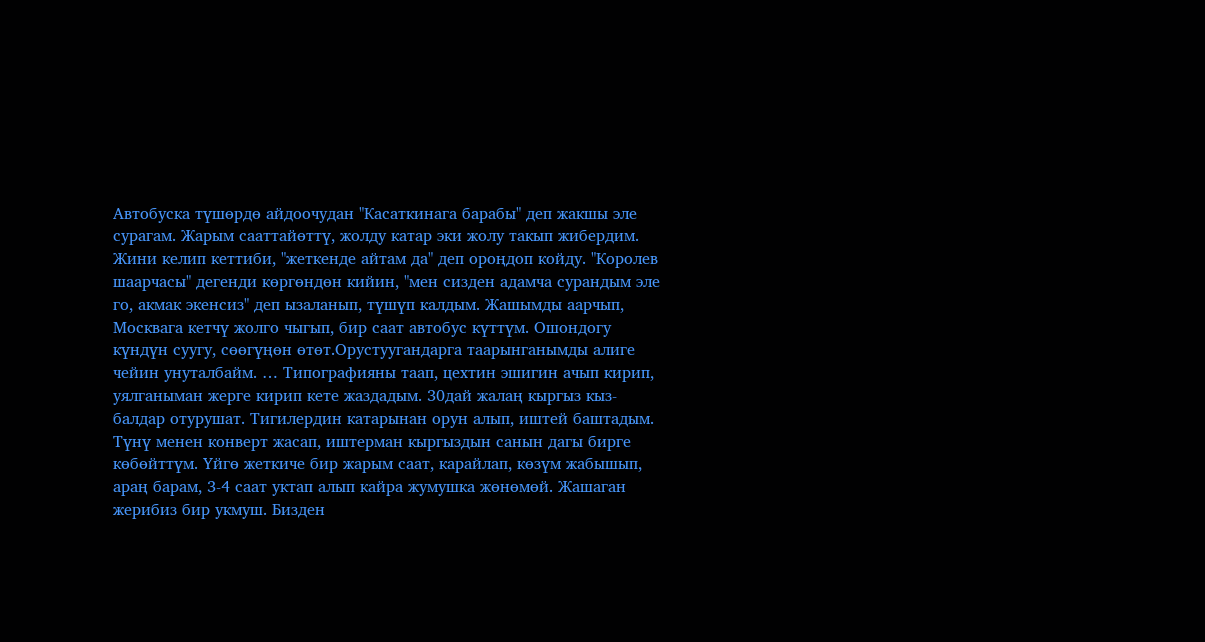Автобуска түшөрдө айдоочудан "Касаткинага барабы" деп жакшы эле сурагам. Жарым сааттайөттү, жолду катар эки жолу такып жибердим. Жини келип кеттиби, "жеткенде айтам да" деп ороңдоп койду. "Королев шаарчасы" дегенди көргөндөн кийин, "мен сизден адамча сурандым эле го, акмак экенсиз" деп ызаланып, түшүп калдым. Жашымды аарчып, Москвага кетчү жолго чыгып, бир саат автобус күттүм. Ошондогу күндүн суугу, сөөгүңөн өтөт.Орустуугандарга таарынганымды алиге чейин унуталбайм. … Типографияны таап, цехтин эшигин ачып кирип, уялганыман жерге кирип кете жаздадым. 30дай жалаң кыргыз кыз-балдар отурушат. Тигилердин катарынан орун алып, иштей баштадым. Түнү менен конверт жасап, иштерман кыргыздын санын дагы бирге көбөйттүм. Үйгө жеткиче бир жарым саат, карайлап, көзүм жабышып, араң барам, 3-4 саат уктап алып кайра жумушка жөнөмөй. Жашаган жерибиз бир укмуш. Бизден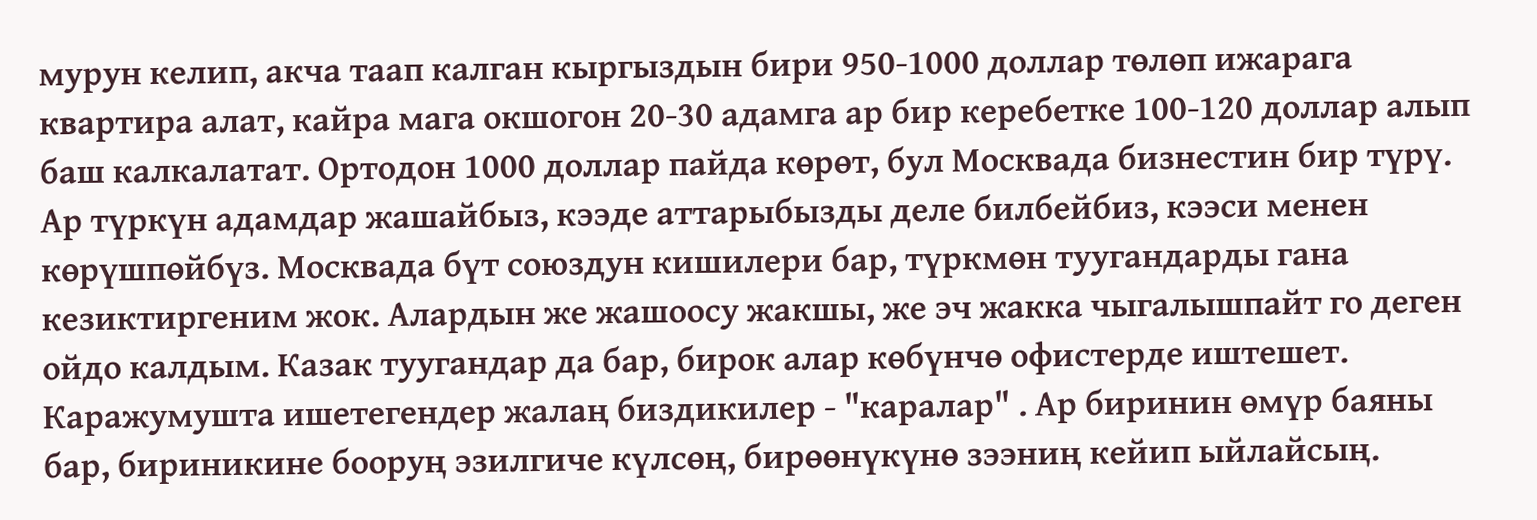мурун келип, акча таап калган кыргыздын бири 950-1000 доллар төлөп ижарага квартира алат, кайра мага окшогон 20-30 адамга ар бир керебетке 100-120 доллар алып баш калкалатат. Ортодон 1000 доллар пайда көрөт, бул Москвада бизнестин бир түрү. Ар түркүн адамдар жашайбыз, кээде аттарыбызды деле билбейбиз, кээси менен көрүшпөйбүз. Москвада бүт союздун кишилери бар, түркмөн туугандарды гана кезиктиргеним жок. Алардын же жашоосу жакшы, же эч жакка чыгалышпайт го деген ойдо калдым. Казак туугандар да бар, бирок алар көбүнчө офистерде иштешет. Каражумушта ишетегендер жалаң биздикилер - "каралар" . Ар биринин өмүр баяны бар, бириникине бооруң эзилгиче күлсөң, бирөөнүкүнө зээниң кейип ыйлайсың.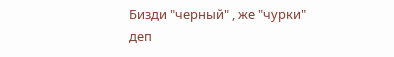Бизди "черный" , же "чурки" деп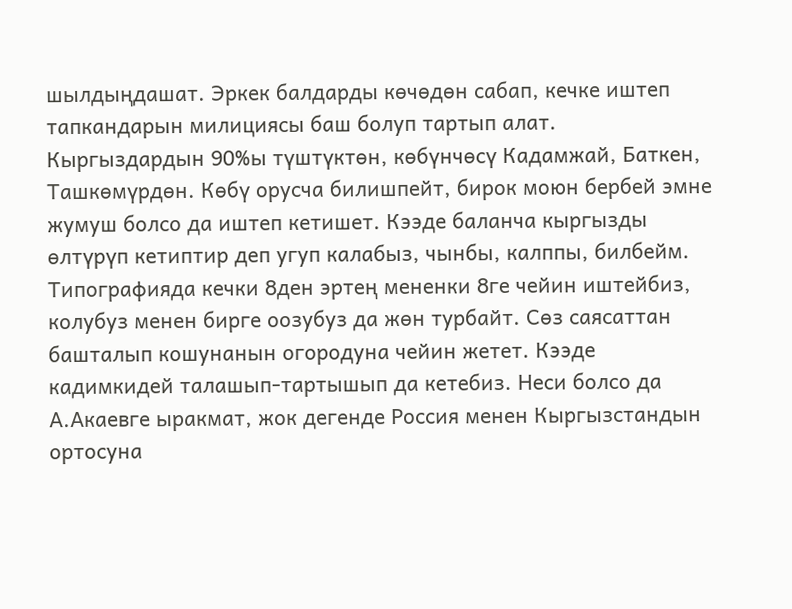шылдыңдашат. Эркек балдарды көчөдөн сабап, кечке иштеп тапкандарын милициясы баш болуп тартып алат. Кыргыздардын 90%ы түштүктөн, көбүнчөсү Кадамжай, Баткен, Ташкөмүрдөн. Көбү орусча билишпейт, бирок моюн бербей эмне жумуш болсо да иштеп кетишет. Кээде баланча кыргызды өлтүрүп кетиптир деп угуп калабыз, чынбы, калппы, билбейм. Типографияда кечки 8ден эртең мененки 8ге чейин иштейбиз, колубуз менен бирге оозубуз да жөн турбайт. Сөз саясаттан башталып кошунанын огородуна чейин жетет. Кээде кадимкидей талашып-тартышып да кетебиз. Неси болсо да А.Акаевге ыракмат, жок дегенде Россия менен Кыргызстандын ортосуна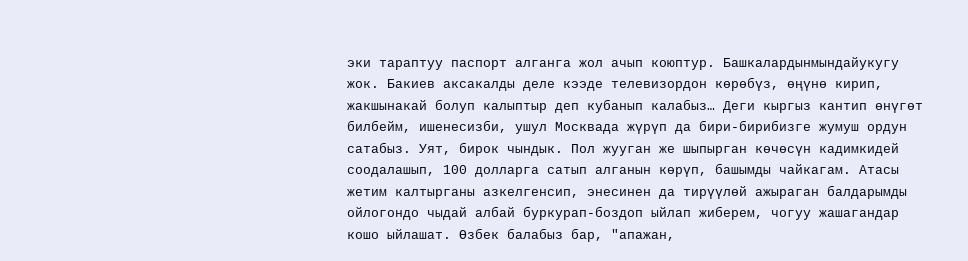эки тараптуу паспорт алганга жол ачып коюптур. Башкалардынмындайукугу жок. Бакиев аксакалды деле кээде телевизордон көрөбүз, өңүнө кирип, жакшынакай болуп калыптыр деп кубанып калабыз… Деги кыргыз кантип өнүгөт билбейм, ишенесизби, ушул Москвада жүрүп да бири-бирибизге жумуш ордун сатабыз. Уят, бирок чындык. Пол жууган же шыпырган көчөсүн кадимкидей соодалашып, 100 долларга сатып алганын көрүп, башымды чайкагам. Атасы жетим калтырганы азкелгенсип, энесинен да тирүүлөй ажыраган балдарымды ойлогондо чыдай албай буркурап-боздоп ыйлап жиберем, чогуу жашагандар кошо ыйлашат. Өзбек балабыз бар, "апажан,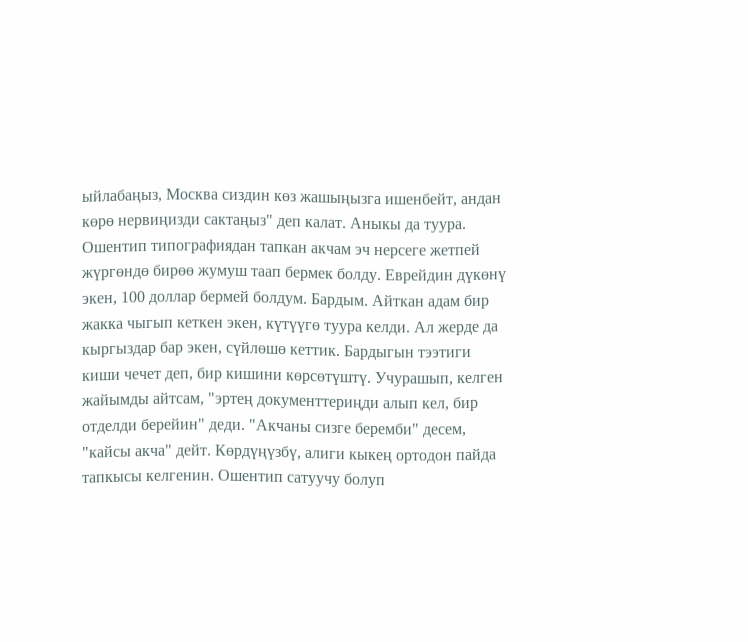ыйлабаңыз, Москва сиздин көз жашыңызга ишенбейт, андан көрө нервиңизди сактаңыз" деп калат. Аныкы да туура. Ошентип типографиядан тапкан акчам эч нерсеге жетпей жүргөндө бирөө жумуш таап бермек болду. Еврейдин дүкөнү экен, 100 доллар бермей болдум. Бардым. Айткан адам бир жакка чыгып кеткен экен, күтүүгө туура келди. Ал жерде да кыргыздар бар экен, сүйлөшө кеттик. Бардыгын тээтиги киши чечет деп, бир кишини көрсөтүштү. Учурашып, келген жайымды айтсам, "эртең документтериңди алып кел, бир отделди берейин" деди. "Акчаны сизге беремби" десем, "кайсы акча" дейт. Көрдүңүзбү, алиги кыкең ортодон пайда тапкысы келгенин. Ошентип сатуучу болуп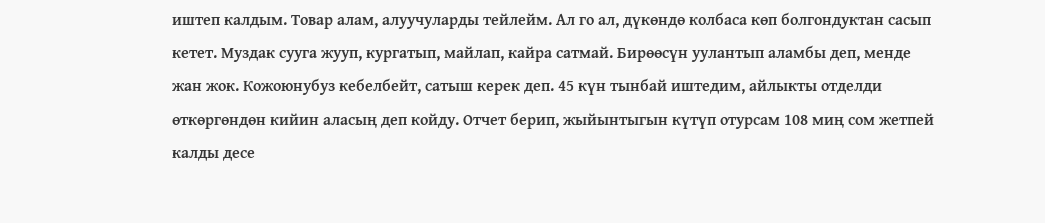иштеп калдым. Товар алам, алуучуларды тейлейм. Ал го ал, дүкөндө колбаса көп болгондуктан сасып кетет. Муздак сууга жууп, кургатып, майлап, кайра сатмай. Бирөөсүн уулантып аламбы деп, менде жан жок. Кожоюнубуз кебелбейт, сатыш керек деп. 45 күн тынбай иштедим, айлыкты отделди өткөргөндөн кийин аласың деп койду. Отчет берип, жыйынтыгын күтүп отурсам 108 миң сом жетпей калды десе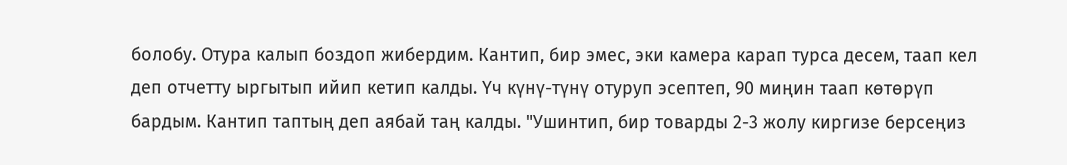болобу. Отура калып боздоп жибердим. Кантип, бир эмес, эки камера карап турса десем, таап кел деп отчетту ыргытып ийип кетип калды. Үч күнү-түнү отуруп эсептеп, 90 миңин таап көтөрүп бардым. Кантип таптың деп аябай таң калды. "Ушинтип, бир товарды 2-3 жолу киргизе берсеңиз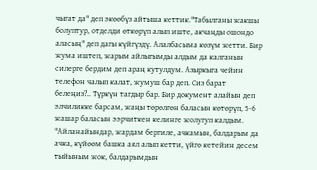чыгат да" деп экөөбүз айтыша кеттик."Табылганы жакшы болуптур, отделди өткөрүп алып иште, акчаңды ошондо аласың" деп дагы күйгүздү. Алалбасыма көзүм жетти. Бир жума иштеп, жарым айлыгымды алдым да калганын силерге бердим деп араң кутулдум. Азыркыга чейин телефон чалып калат, жумуш бар деп. Сиз барат белеңиз?.. Түркүн тагдыр бар. Бир документ алайын деп элчиликке барсам, жаңы төрөлгөн баласын көтөрүп, 5-6 жашар баласын ээрчиткен келинге жолугуп калдым. "Айланайындар, жардам бергиле, ачкамын, балдарым да ачка, күйөөм башка аял алып кетти, үйгө кетейин десем тыйыным жок, балдарымдын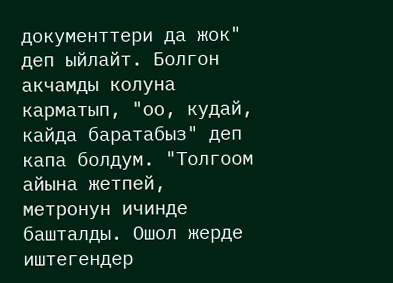документтери да жок" деп ыйлайт. Болгон акчамды колуна карматып, "оо, кудай, кайда баратабыз" деп капа болдум. "Толгоом айына жетпей, метронун ичинде башталды. Ошол жерде иштегендер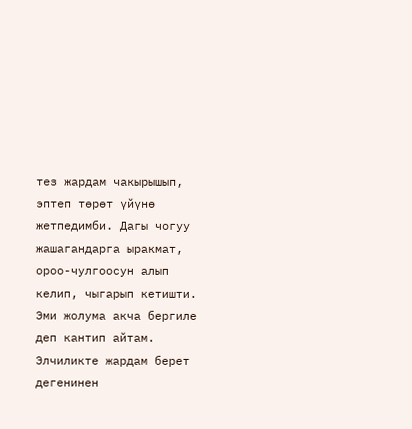тез жардам чакырышып, эптеп төрөт үйүнө жетпедимби. Дагы чогуу жашагандарга ыракмат, ороо-чулгоосун алып келип, чыгарып кетишти. Эми жолума акча бергиле деп кантип айтам. Элчиликте жардам берет дегенинен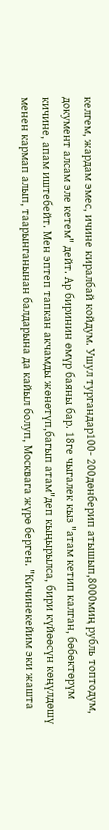келгем, жардам эмес, ичине киралбай койдум. Ушул тургандар100- 200дөнберип атышып,8000миң рубль топтодум, документ алсам эле кетем" дейт. Ар биринин өмүр баяны бар. 18ге чыгалек кыз "атам кетип калган, бөбөктөрүм кичине, апам иштебейт. Мен эптеп тапкан акчамды жөнөтүп,багып атам"деп кыңырылса, бири күйөөсүн көңүлдөшү менен кармап алып, таарынганынан балдарына да кайыл болуп, Москвага жүрө берген. "Кичинекейим эки жашта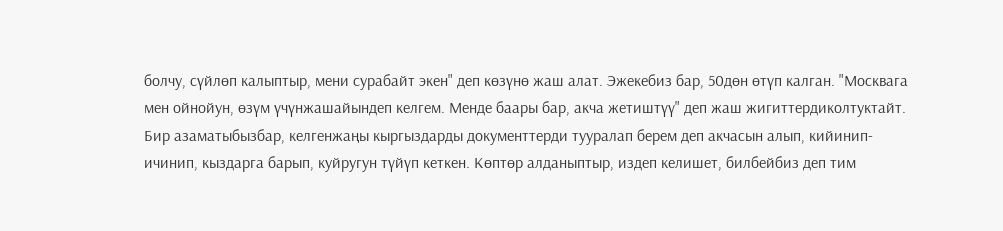болчу, сүйлөп калыптыр, мени сурабайт экен" деп көзүнө жаш алат. Эжекебиз бар, 50дөн өтүп калган. "Москвага мен ойнойун, өзүм үчүнжашайындеп келгем. Менде баары бар, акча жетиштүү" деп жаш жигиттердиколтуктайт. Бир азаматыбызбар, келгенжаңы кыргыздарды документтерди тууралап берем деп акчасын алып, кийинип-ичинип, кыздарга барып, куйругун түйүп кеткен. Көптөр алданыптыр, издеп келишет, билбейбиз деп тим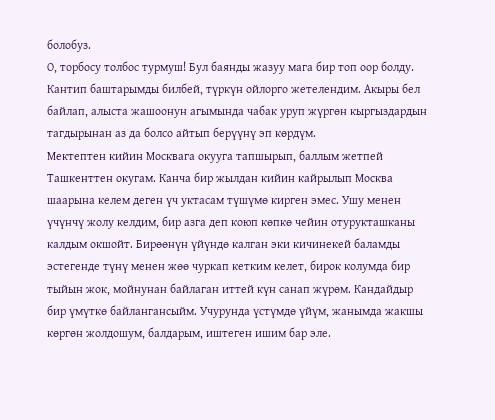болобуз.
О, торбосу толбос турмуш! Бул баянды жазуу мага бир топ оор болду. Кантип баштарымды билбей, түркүн ойлорго жетелендим. Акыры бел байлап, алыста жашоонун агымында чабак уруп жүргөн кыргыздардын тагдырынан аз да болсо айтып берүүнү эп көрдүм.
Мектептен кийин Москвага окууга тапшырып, баллым жетпей Ташкенттен окугам. Канча бир жылдан кийин кайрылып Москва шаарына келем деген үч уктасам түшүмө кирген эмес. Ушу менен үчүнчү жолу келдим, бир азга деп коюп көпкө чейин отурукташканы калдым окшойт. Бирөөнүн үйүндө калган эки кичинекей баламды эстегенде түнү менен жөө чуркап кетким келет, бирок колумда бир тыйын жок, мойнунан байлаган иттей күн санап жүрөм. Кандайдыр бир үмүткө байлангансыйм. Учурунда үстүмдө үйүм, жанымда жакшы көргөн жолдошум, балдарым, иштеген ишим бар эле.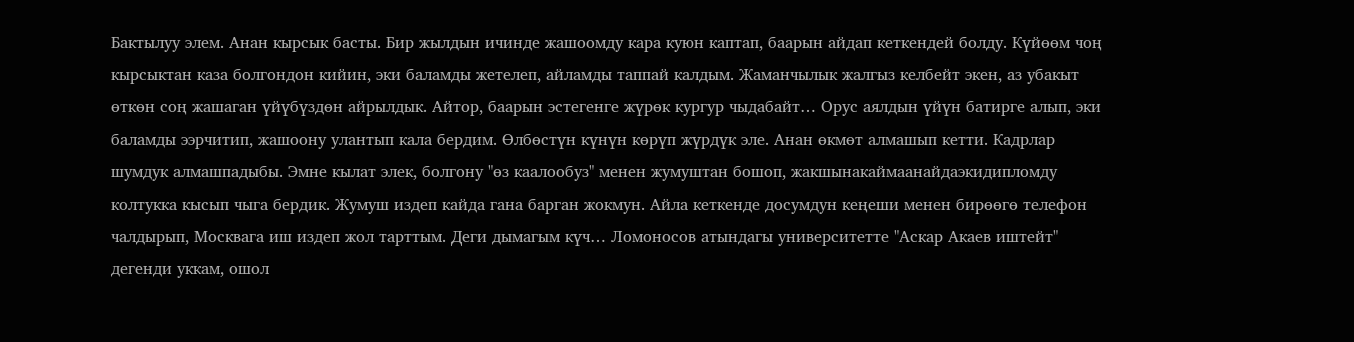Бактылуу элем. Анан кырсык басты. Бир жылдын ичинде жашоомду кара куюн каптап, баарын айдап кеткендей болду. Күйөөм чоң кырсыктан каза болгондон кийин, эки баламды жетелеп, айламды таппай калдым. Жаманчылык жалгыз келбейт экен, аз убакыт өткөн соң жашаган үйүбүздөн айрылдык. Айтор, баарын эстегенге жүрөк кургур чыдабайт… Орус аялдын үйүн батирге алып, эки баламды ээрчитип, жашоону улантып кала бердим. Өлбөстүн күнүн көрүп жүрдүк эле. Анан өкмөт алмашып кетти. Кадрлар шумдук алмашпадыбы. Эмне кылат элек, болгону "өз каалообуз" менен жумуштан бошоп, жакшынакаймаанайдаэкидипломду колтукка кысып чыга бердик. Жумуш издеп кайда гана барган жокмун. Айла кеткенде досумдун кеңеши менен бирөөгө телефон чалдырып, Москвага иш издеп жол тарттым. Деги дымагым күч… Ломоносов атындагы университетте "Аскар Акаев иштейт" дегенди уккам, ошол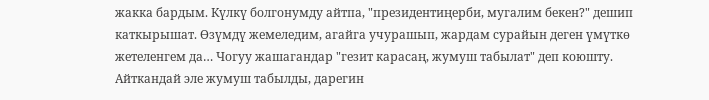жакка бардым. Күлкү болгонумду айтпа, "президентиңерби, мугалим бекен?" дешип каткырышат. Өзүмдү жемеледим, агайга учурашып, жардам сурайын деген үмүткө жетеленгем да… Чогуу жашагандар "гезит карасаң, жумуш табылат" деп коюшту. Айткандай эле жумуш табылды, дарегин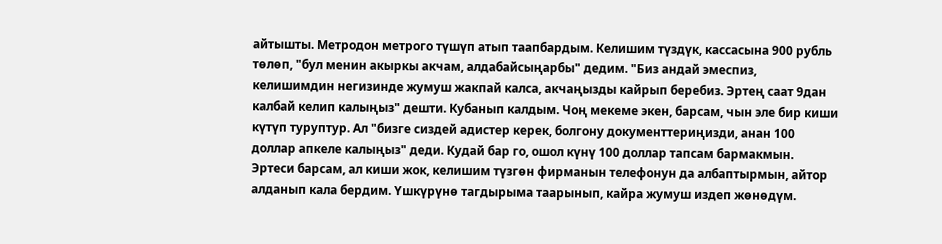айтышты. Метродон метрого түшүп атып таапбардым. Келишим түздүк, кассасына 900 рубль төлөп, "бул менин акыркы акчам, алдабайсыңарбы" дедим. "Биз андай эмеспиз, келишимдин негизинде жумуш жакпай калса, акчаңызды кайрып беребиз. Эртең саат 9дан калбай келип калыңыз" дешти. Кубанып калдым. Чоң мекеме экен, барсам, чын эле бир киши күтүп туруптур. Ал "бизге сиздей адистер керек, болгону документтериңизди, анан 100 доллар апкеле калыңыз" деди. Кудай бар го, ошол күнү 100 доллар тапсам бармакмын. Эртеси барсам, ал киши жок, келишим түзгөн фирманын телефонун да албаптырмын, айтор алданып кала бердим. Үшкүрүнө тагдырыма таарынып, кайра жумуш издеп жөнөдүм.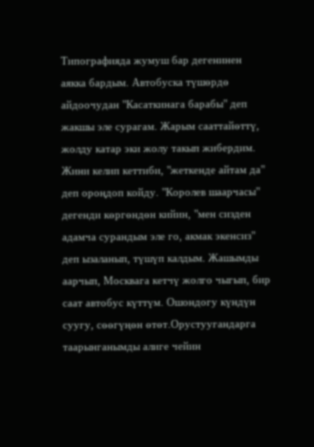Типографияда жумуш бар дегенинен аякка бардым. Автобуска түшөрдө айдоочудан "Касаткинага барабы" деп жакшы эле сурагам. Жарым сааттайөттү, жолду катар эки жолу такып жибердим. Жини келип кеттиби, "жеткенде айтам да" деп ороңдоп койду. "Королев шаарчасы" дегенди көргөндөн кийин, "мен сизден адамча сурандым эле го, акмак экенсиз" деп ызаланып, түшүп калдым. Жашымды аарчып, Москвага кетчү жолго чыгып, бир саат автобус күттүм. Ошондогу күндүн суугу, сөөгүңөн өтөт.Орустуугандарга таарынганымды алиге чейин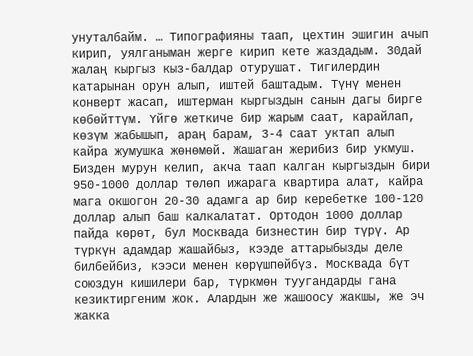унуталбайм. … Типографияны таап, цехтин эшигин ачып кирип, уялганыман жерге кирип кете жаздадым. 30дай жалаң кыргыз кыз-балдар отурушат. Тигилердин катарынан орун алып, иштей баштадым. Түнү менен конверт жасап, иштерман кыргыздын санын дагы бирге көбөйттүм. Үйгө жеткиче бир жарым саат, карайлап, көзүм жабышып, араң барам, 3-4 саат уктап алып кайра жумушка жөнөмөй. Жашаган жерибиз бир укмуш. Бизден мурун келип, акча таап калган кыргыздын бири 950-1000 доллар төлөп ижарага квартира алат, кайра мага окшогон 20-30 адамга ар бир керебетке 100-120 доллар алып баш калкалатат. Ортодон 1000 доллар пайда көрөт, бул Москвада бизнестин бир түрү. Ар түркүн адамдар жашайбыз, кээде аттарыбызды деле билбейбиз, кээси менен көрүшпөйбүз. Москвада бүт союздун кишилери бар, түркмөн туугандарды гана кезиктиргеним жок. Алардын же жашоосу жакшы, же эч жакка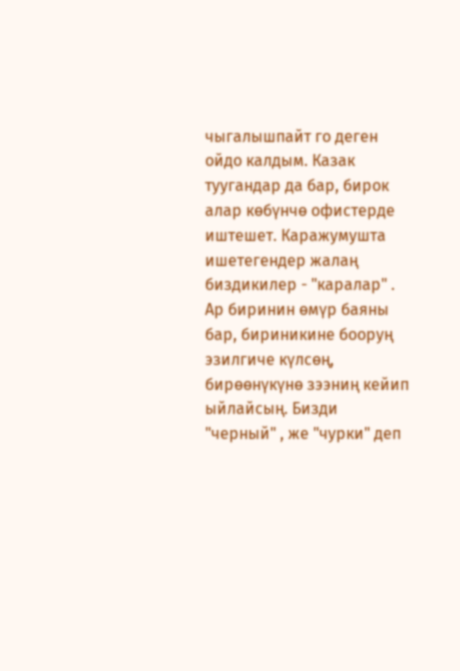чыгалышпайт го деген ойдо калдым. Казак туугандар да бар, бирок алар көбүнчө офистерде иштешет. Каражумушта ишетегендер жалаң биздикилер - "каралар" . Ар биринин өмүр баяны бар, бириникине бооруң эзилгиче күлсөң, бирөөнүкүнө зээниң кейип ыйлайсың. Бизди "черный" , же "чурки" деп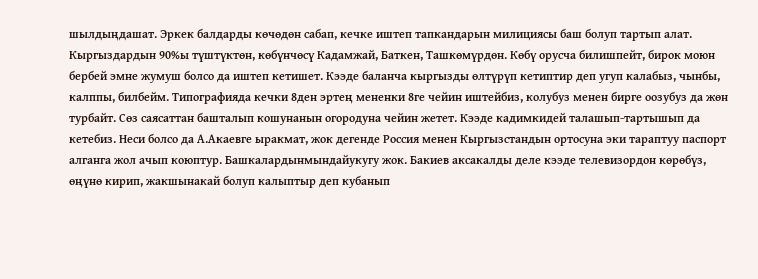шылдыңдашат. Эркек балдарды көчөдөн сабап, кечке иштеп тапкандарын милициясы баш болуп тартып алат. Кыргыздардын 90%ы түштүктөн, көбүнчөсү Кадамжай, Баткен, Ташкөмүрдөн. Көбү орусча билишпейт, бирок моюн бербей эмне жумуш болсо да иштеп кетишет. Кээде баланча кыргызды өлтүрүп кетиптир деп угуп калабыз, чынбы, калппы, билбейм. Типографияда кечки 8ден эртең мененки 8ге чейин иштейбиз, колубуз менен бирге оозубуз да жөн турбайт. Сөз саясаттан башталып кошунанын огородуна чейин жетет. Кээде кадимкидей талашып-тартышып да кетебиз. Неси болсо да А.Акаевге ыракмат, жок дегенде Россия менен Кыргызстандын ортосуна эки тараптуу паспорт алганга жол ачып коюптур. Башкалардынмындайукугу жок. Бакиев аксакалды деле кээде телевизордон көрөбүз, өңүнө кирип, жакшынакай болуп калыптыр деп кубанып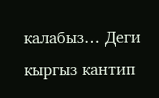калабыз… Деги кыргыз кантип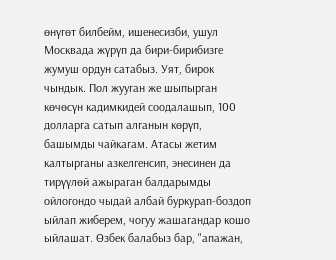өнүгөт билбейм, ишенесизби, ушул Москвада жүрүп да бири-бирибизге жумуш ордун сатабыз. Уят, бирок чындык. Пол жууган же шыпырган көчөсүн кадимкидей соодалашып, 100 долларга сатып алганын көрүп, башымды чайкагам. Атасы жетим калтырганы азкелгенсип, энесинен да тирүүлөй ажыраган балдарымды ойлогондо чыдай албай буркурап-боздоп ыйлап жиберем, чогуу жашагандар кошо ыйлашат. Өзбек балабыз бар, "апажан,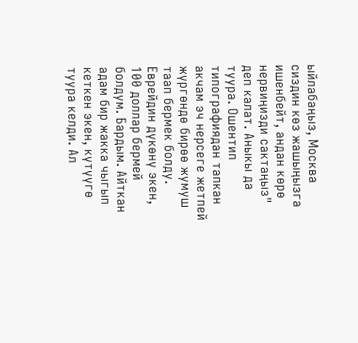ыйлабаңыз, Москва сиздин көз жашыңызга ишенбейт, андан көрө нервиңизди сактаңыз" деп калат. Аныкы да туура. Ошентип типографиядан тапкан акчам эч нерсеге жетпей жүргөндө бирөө жумуш таап бермек болду. Еврейдин дүкөнү экен, 100 доллар бермей болдум. Бардым. Айткан адам бир жакка чыгып кеткен экен, күтүүгө туура келди. Ал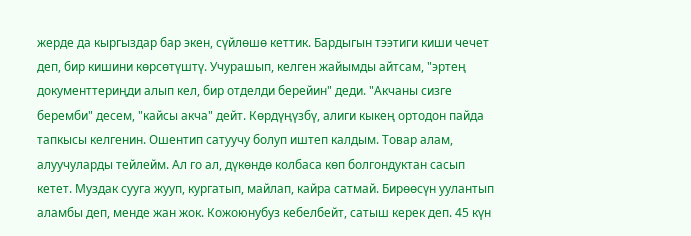жерде да кыргыздар бар экен, сүйлөшө кеттик. Бардыгын тээтиги киши чечет деп, бир кишини көрсөтүштү. Учурашып, келген жайымды айтсам, "эртең документтериңди алып кел, бир отделди берейин" деди. "Акчаны сизге беремби" десем, "кайсы акча" дейт. Көрдүңүзбү, алиги кыкең ортодон пайда тапкысы келгенин. Ошентип сатуучу болуп иштеп калдым. Товар алам, алуучуларды тейлейм. Ал го ал, дүкөндө колбаса көп болгондуктан сасып кетет. Муздак сууга жууп, кургатып, майлап, кайра сатмай. Бирөөсүн уулантып аламбы деп, менде жан жок. Кожоюнубуз кебелбейт, сатыш керек деп. 45 күн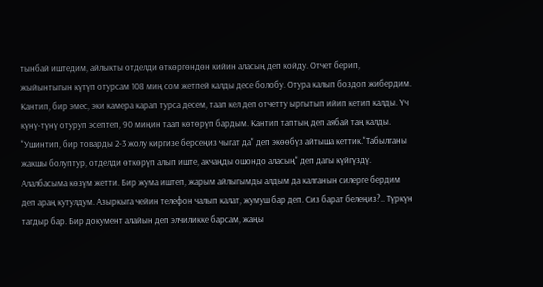тынбай иштедим, айлыкты отделди өткөргөндөн кийин аласың деп койду. Отчет берип, жыйынтыгын күтүп отурсам 108 миң сом жетпей калды десе болобу. Отура калып боздоп жибердим. Кантип, бир эмес, эки камера карап турса десем, таап кел деп отчетту ыргытып ийип кетип калды. Үч күнү-түнү отуруп эсептеп, 90 миңин таап көтөрүп бардым. Кантип таптың деп аябай таң калды. "Ушинтип, бир товарды 2-3 жолу киргизе берсеңиз чыгат да" деп экөөбүз айтыша кеттик."Табылганы жакшы болуптур, отделди өткөрүп алып иште, акчаңды ошондо аласың" деп дагы күйгүздү. Алалбасыма көзүм жетти. Бир жума иштеп, жарым айлыгымды алдым да калганын силерге бердим деп араң кутулдум. Азыркыга чейин телефон чалып калат, жумуш бар деп. Сиз барат белеңиз?.. Түркүн тагдыр бар. Бир документ алайын деп элчиликке барсам, жаңы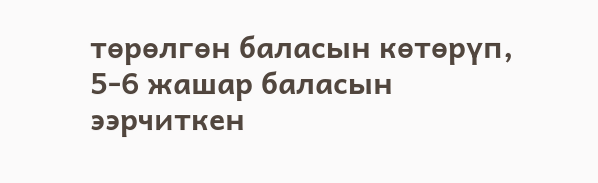төрөлгөн баласын көтөрүп, 5-6 жашар баласын ээрчиткен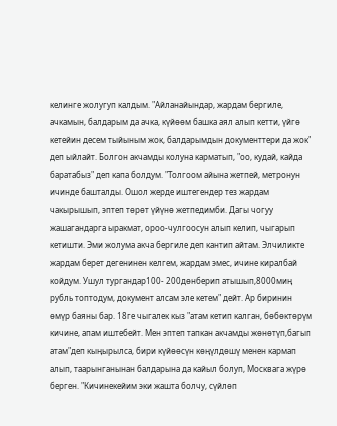келинге жолугуп калдым. "Айланайындар, жардам бергиле, ачкамын, балдарым да ачка, күйөөм башка аял алып кетти, үйгө кетейин десем тыйыным жок, балдарымдын документтери да жок" деп ыйлайт. Болгон акчамды колуна карматып, "оо, кудай, кайда баратабыз" деп капа болдум. "Толгоом айына жетпей, метронун ичинде башталды. Ошол жерде иштегендер тез жардам чакырышып, эптеп төрөт үйүнө жетпедимби. Дагы чогуу жашагандарга ыракмат, ороо-чулгоосун алып келип, чыгарып кетишти. Эми жолума акча бергиле деп кантип айтам. Элчиликте жардам берет дегенинен келгем, жардам эмес, ичине киралбай койдум. Ушул тургандар100- 200дөнберип атышып,8000миң рубль топтодум, документ алсам эле кетем" дейт. Ар биринин өмүр баяны бар. 18ге чыгалек кыз "атам кетип калган, бөбөктөрүм кичине, апам иштебейт. Мен эптеп тапкан акчамды жөнөтүп,багып атам"деп кыңырылса, бири күйөөсүн көңүлдөшү менен кармап алып, таарынганынан балдарына да кайыл болуп, Москвага жүрө берген. "Кичинекейим эки жашта болчу, сүйлөп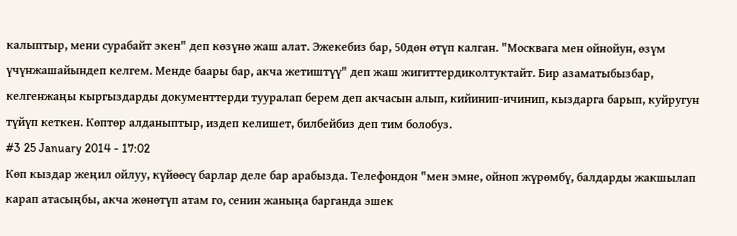калыптыр, мени сурабайт экен" деп көзүнө жаш алат. Эжекебиз бар, 50дөн өтүп калган. "Москвага мен ойнойун, өзүм үчүнжашайындеп келгем. Менде баары бар, акча жетиштүү" деп жаш жигиттердиколтуктайт. Бир азаматыбызбар, келгенжаңы кыргыздарды документтерди тууралап берем деп акчасын алып, кийинип-ичинип, кыздарга барып, куйругун түйүп кеткен. Көптөр алданыптыр, издеп келишет, билбейбиз деп тим болобуз.
#3 25 January 2014 - 17:02
Көп кыздар жеңил ойлуу, күйөөсү барлар деле бар арабызда. Телефондон "мен эмне, ойноп жүрөмбү, балдарды жакшылап карап атасыңбы, акча жөнөтүп атам го, сенин жаныңа барганда эшек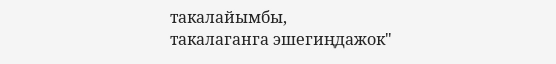такалайымбы,
такалаганга эшегиңдажок"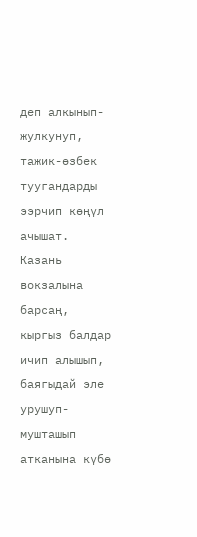деп алкынып-жулкунуп,
тажик-өзбек туугандарды ээрчип көңүл ачышат. Казань вокзалына барсаң, кыргыз балдар ичип алышып, баягыдай эле урушуп-мушташып атканына күбө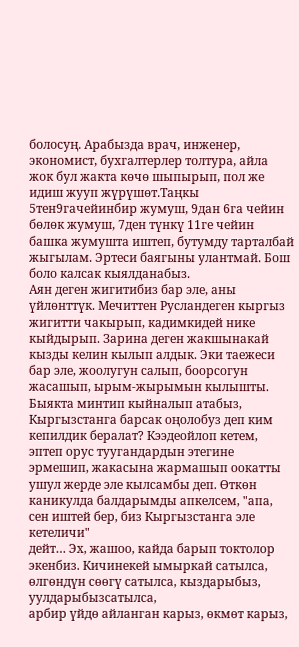болосуң. Арабызда врач, инженер, экономист, бухгалтерлер толтура, айла жок бул жакта көчө шыпырып, пол же идиш жууп жүрүшөт.Таңкы 5тен9гачейинбир жумуш, 9дан 6га чейин бөлөк жумуш, 7ден түнкү 11ге чейин башка жумушта иштеп, бутумду тарталбай жыгылам. Эртеси баягыны улантмай. Бош боло калсак кыялданабыз.
Аян деген жигитибиз бар эле, аны үйлөнттүк. Мечиттен Русландеген кыргыз жигитти чакырып, кадимкидей нике кыйдырып. Зарина деген жакшынакай кызды келин кылып алдык. Эки таежеси бар эле, жоолугун салып, боорсогун жасашып, ырым-жырымын кылышты. Быякта минтип кыйналып атабыз, Кыргызстанга барсак оңолобуз деп ким кепилдик бералат? Кээдеойлоп кетем, эптеп орус туугандардын этегине эрмешип, жакасына жармашып оокатты ушул жерде эле кылсамбы деп. Өткөн каникулда балдарымды апкелсем, "апа, сен иштей бер, биз Кыргызстанга эле кетеличи"
дейт… Эх, жашоо, кайда барып токтолор экенбиз. Кичинекей ымыркай сатылса, өлгөндүн сөөгү сатылса, кыздарыбыз,
уулдарыбызсатылса,
арбир үйдө айланган карыз, өкмөт карыз,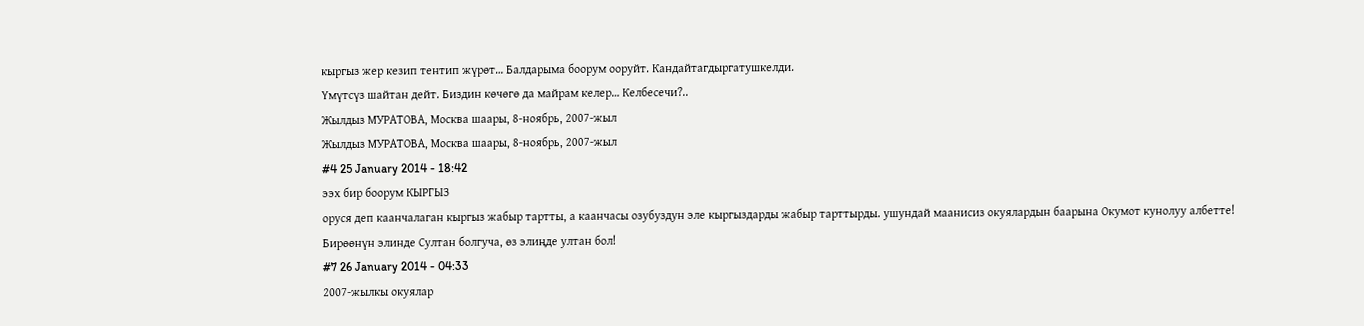кыргыз жер кезип тентип жүрөт… Балдарыма боорум ооруйт. Кандайтагдыргатушкелди.
Үмүтсүз шайтан дейт. Биздин көчөгө да майрам келер… Келбесечи?..
Жылдыз МУРАТОВА, Москва шаары, 8-ноябрь, 2007-жыл
Жылдыз МУРАТОВА, Москва шаары, 8-ноябрь, 2007-жыл
#4 25 January 2014 - 18:42
ээх бир боорум КЫРГЫЗ
оруся деп каанчалаган кыргыз жабыр тартты, а каанчасы озубуздун эле кыргыздарды жабыр тарттырды. ушундай маанисиз окуялардын баарына Окумот кунолуу албетте!
Бирөөнүн элинде Султан болгуча, өз элиңде ултан бол!
#7 26 January 2014 - 04:33
2007-жылкы окуялар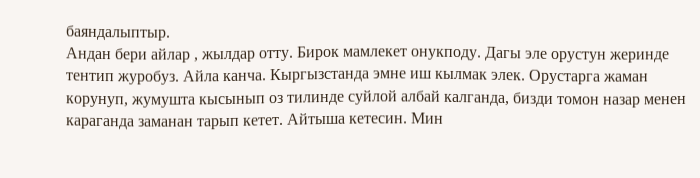баяндалыптыр.
Андан бери айлар , жылдар отту. Бирок мамлекет онукподу. Дагы эле орустун жеринде тентип журобуз. Айла канча. Кыргызстанда эмне иш кылмак элек. Орустарга жаман корунуп, жумушта кысынып оз тилинде суйлой албай калганда, бизди томон назар менен караганда заманан тарып кетет. Айтыша кетесин. Мин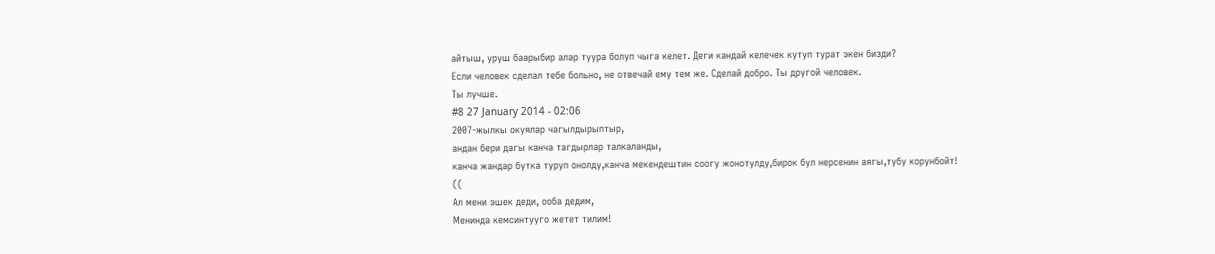айтыш, уруш баарыбир алар туура болуп чыга келет. Деги кандай келечек кутуп турат экен бизди?
Если человек сделал тебе больно, не отвечай ему тем же. Сделай добро. Ты другой человек.
Ты лучше.
#8 27 January 2014 - 02:06
2007-жылкы окуялар чагылдырыптыр,
андан бери дагы канча тагдырлар талкаланды,
канча жандар бутка туруп онолду,канча мекендештин соогу жонотулду,бирок бул нерсенин аягы,тубу корунбойт!
((
Ал мени эшек деди, ооба дедим,
Менинда кемсинтууго жетет тилим!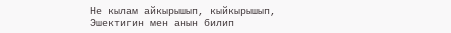Не кылам айкырышып, кыйкырышып,
Эшектигин мен анын билип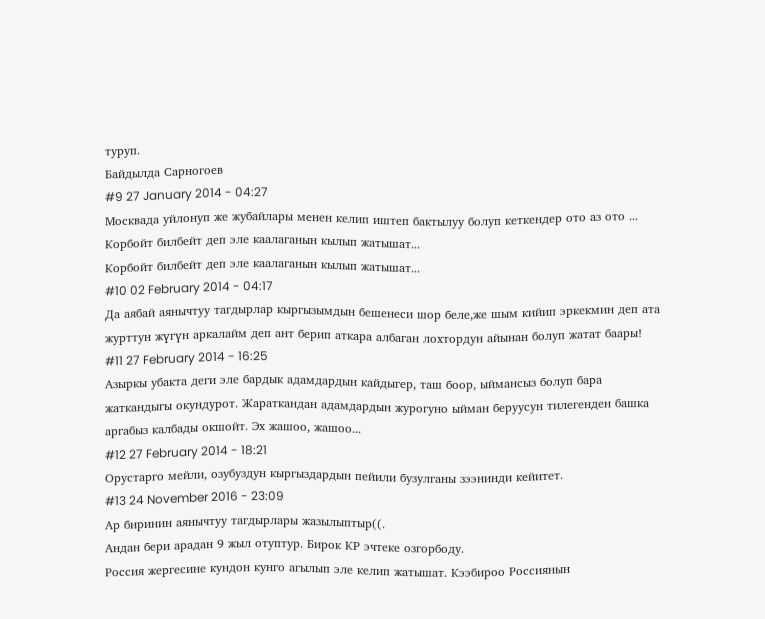туруп.
Байдылда Сарногоев
#9 27 January 2014 - 04:27
Москвада уйлонуп же жубайлары менен келип иштеп бактылуу болуп кеткендер ото аз ото ...
Корбойт билбейт деп эле каалаганын кылып жатышат...
Корбойт билбейт деп эле каалаганын кылып жатышат...
#10 02 February 2014 - 04:17
Да аябай аянычтуу тагдырлар кыргызымдын бешенеси шор беле,же шым кийип эркекмин деп ата журттун жүгүн аркалайм деп ант берип аткара албаган лохтордун айынан болуп жатат баары!
#11 27 February 2014 - 16:25
Азыркы убакта деги эле бардык адамдардын кайдыгер, таш боор, ыймансыз болуп бара жаткандыгы окундурот. Жараткандан адамдардын журогуно ыйман беруусун тилегенден башка аргабыз калбады окшойт. Эх жашоо, жашоо...
#12 27 February 2014 - 18:21
Орустарго мейли, озубуздун кыргыздардын пейили бузулганы зээнинди кейитет.
#13 24 November 2016 - 23:09
Ар биринин аянычтуу тагдырлары жазылыптыр((.
Андан бери арадан 9 жыл отуптур. Бирок КР эчтеке озгорбоду.
Россия жергесине кундон кунго агылып эле келип жатышат. Кээбироо Россиянын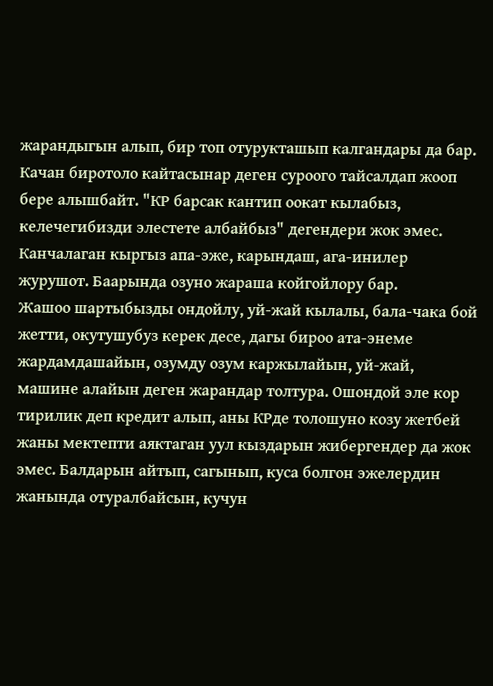жарандыгын алып, бир топ отурукташып калгандары да бар. Качан биротоло кайтасынар деген суроого тайсалдап жооп бере алышбайт. "КР барсак кантип оокат кылабыз, келечегибизди элестете албайбыз" дегендери жок эмес.
Канчалаган кыргыз апа-эже, карындаш, ага-инилер журушот. Баарында озуно жараша койгойлору бар.
Жашоо шартыбызды ондойлу, уй-жай кылалы, бала-чака бой жетти, окутушубуз керек десе, дагы бироо ата-энеме жардамдашайын, озумду озум каржылайын, уй-жай, машине алайын деген жарандар толтура. Ошондой эле кор тирилик деп кредит алып, аны КРде толошуно козу жетбей жаны мектепти аяктаган уул кыздарын жибергендер да жок эмес. Балдарын айтып, сагынып, куса болгон эжелердин жанында отуралбайсын, кучун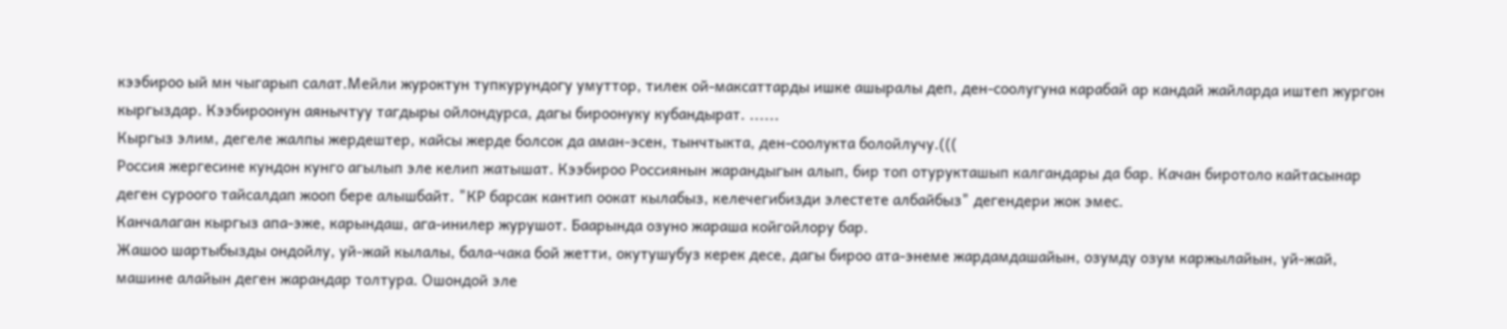кээбироо ый мн чыгарып салат.Мейли журоктун тупкурундогу умуттор, тилек ой-максаттарды ишке ашыралы деп, ден-соолугуна карабай ар кандай жайларда иштеп жургон кыргыздар. Кээбироонун аянычтуу тагдыры ойлондурса, дагы бироонуку кубандырат. ......
Кыргыз элим, дегеле жалпы жердештер, кайсы жерде болсок да аман-эсен, тынчтыкта, ден-соолукта болойлучу.(((
Россия жергесине кундон кунго агылып эле келип жатышат. Кээбироо Россиянын жарандыгын алып, бир топ отурукташып калгандары да бар. Качан биротоло кайтасынар деген суроого тайсалдап жооп бере алышбайт. "КР барсак кантип оокат кылабыз, келечегибизди элестете албайбыз" дегендери жок эмес.
Канчалаган кыргыз апа-эже, карындаш, ага-инилер журушот. Баарында озуно жараша койгойлору бар.
Жашоо шартыбызды ондойлу, уй-жай кылалы, бала-чака бой жетти, окутушубуз керек десе, дагы бироо ата-энеме жардамдашайын, озумду озум каржылайын, уй-жай, машине алайын деген жарандар толтура. Ошондой эле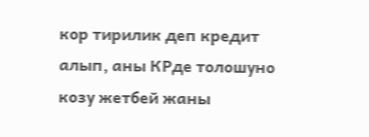кор тирилик деп кредит алып, аны КРде толошуно козу жетбей жаны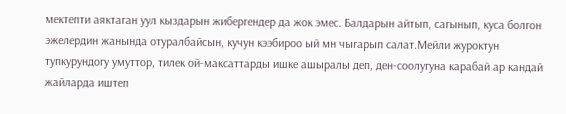мектепти аяктаган уул кыздарын жибергендер да жок эмес. Балдарын айтып, сагынып, куса болгон эжелердин жанында отуралбайсын, кучун кээбироо ый мн чыгарып салат.Мейли журоктун тупкурундогу умуттор, тилек ой-максаттарды ишке ашыралы деп, ден-соолугуна карабай ар кандай жайларда иштеп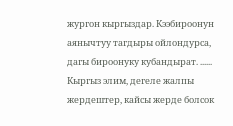жургон кыргыздар. Кээбироонун аянычтуу тагдыры ойлондурса, дагы бироонуку кубандырат. ......
Кыргыз элим, дегеле жалпы жердештер, кайсы жерде болсок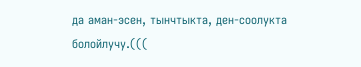да аман-эсен, тынчтыкта, ден-соолукта болойлучу.(((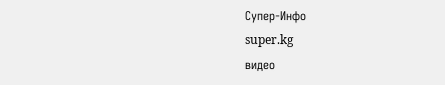Супер-Инфо
super.kg
видео